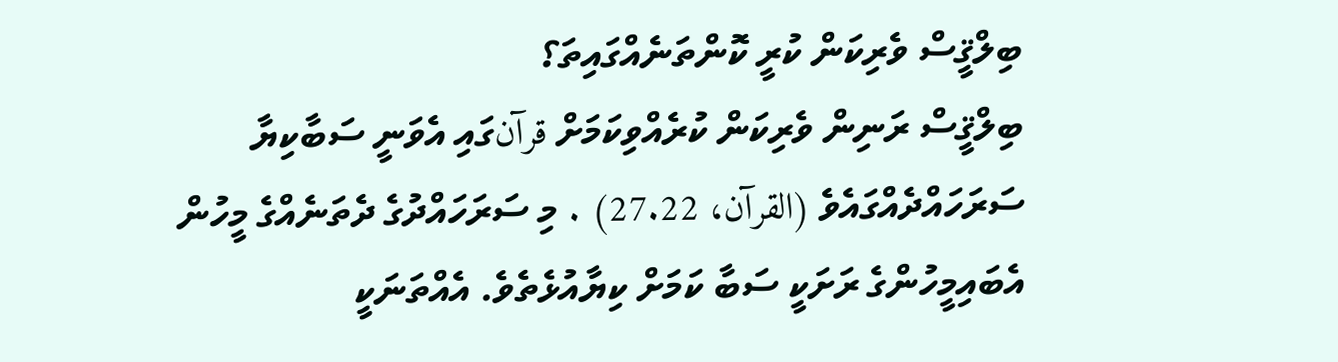ބިލްޤީސް ވެރިކަން ކުރީ ކޮންތަނެއްގައިތަ؟
ބިލްޤީސް ރަނިން ވެރިކަން ކުރެއްވިކަމަށް قرآنގައި އެވަނީ ސަބާކިޔާ ސަރަހައްދެއްގައެވެ (القرآن، 27.22) . މި ސަރަހައްދުގެ ދެތަނެއްގެ މީހުން އެބައިމީހުންގެ ރަށަކީ ސަބާ ކަމަށް ކިޔާއުޅެތެވެ. އެއްތަނަކީ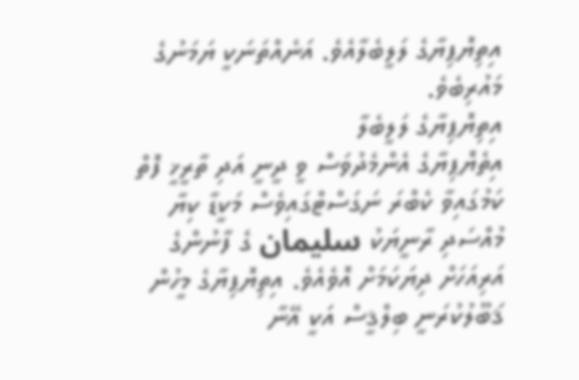އިތިޔޮޕިޔާގެ ލަލީބެލާއެވެ. އަނެއްތަނަކީ ޔަމަނުގެ މައުރިބެވެ.
އިތިޔޮޕިޔާގެ ލަލީބެލާ
އިތެޔޮޕިޔާގެ އެންމެދުވަސް ވީ ދީނީ އަދި ތާރީޚީ ފޮތް ކަމުގައިވާ ކެބްރަ ނަގަސްޓްގައިވެސް މަކީޑާ ކިޔާ މުއްސަދި ރާނީޔަކު سليمان ގެ ފާނުންގެ އަރިއަހަށް ދިޔަކަމަށް އޮވެއެވެ. އިތިޔޮޕިޔާގެ މީހުން ޤަބޫލުކުރަނީ ބިލްޤީސް އަކީ އޭނާ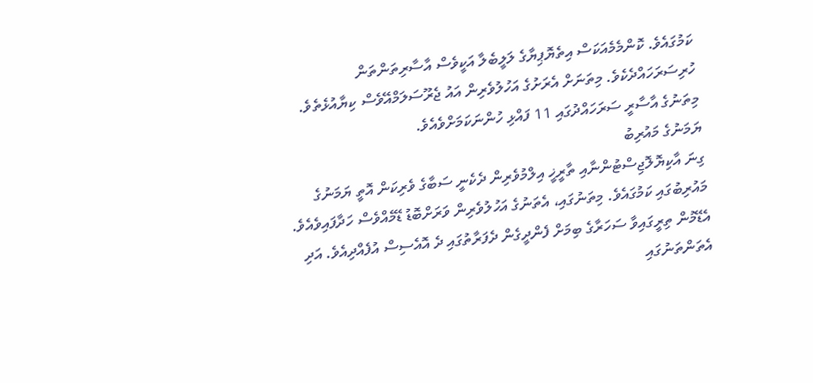ކަމުގައެވެ. ކޮންމެމެއަކަސް އިތެޔޮޕިޔާގެ ލަލީބެލާ އަކީވެސް އާސާރިތަންތަން ހުރިސަރަހައްދެކެވެ. މިތަނަށް އެރަށުގެ އަހުލުވެރިން އައު ޖެރޫސަލަމްއޭވެސް ކިޔާއުޅެތެވެ. މިތަނުގެ އާސާރީ ސަރަހައްދުގައި 11 ފައްޅި ހުންނަކަމަށްވެއެވެ.
ޔަމަނުގެ މައުރިބު
ގިނަ އާކިޔޮލޮޖިސްޓުންނާއި ތާރީޚީ އިލްމުވެރިން ދެކެނީ ސަބާގެ ވެރިކަން އޮތީ ޔަމަނުގެ މައުރިބުގައި ކަމުގައެވެ. މިތަނުގައި، އެތަނުގެ އަހުލުވެރިން ވަރަށްބޮޑު ޑޭމެއްވެސް ހަދާފައިވެއެވެ. އެޑޭމުން ތިރީގައިވާ ސަހަރާގެ ބިމަށް ފެންދީގެން ދެފަރާތުގައި ދެ އޮއެސިސް އުފެއްދިއެވެ. އަދި އެތަންތަނުގައި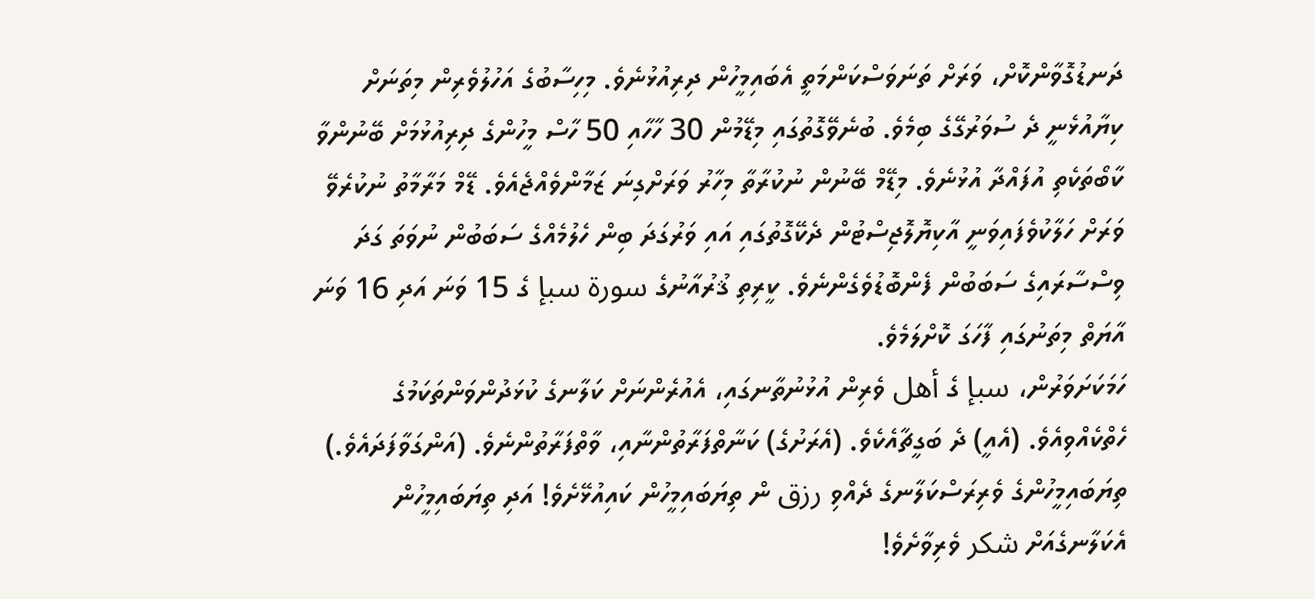ދަނޑުގޮވާންކޮށް، ވަރަށް ތަނަވަސްކަންމަތީ އެބައިމީހުން ދިރިއުޅުނެވެ. މިހިސާބުގެ އަހުލުވެރިން މިތަނަށް ކިޔާއުޅެނީ ދެ ސުވަރުގޭގެ ބިމެވެ. ބުނެވޭގޮތުގައި މިޑޭމުން 30 ހާހާއި 50 ހާސް މީހުންގެ ދިރިއުޅުމަށް ބޭނުންވާ ކާބޯތަކެތި އުފައްދާ އުޅުނެވެ. މިޑޭމް ބޭނުން ނުކުރާތާ މިހާރު ވަރަށްގިނަ ޒަމާންވެއްޖެއެވެ. ޑޭމް މަރާމާތު ނުކުރެވޭ ވަރަށް ހަލާކުވެފައިވަނީ އާކިޔޮލޮޖިސްޓުން ދެކޭގޮތުގައި އައި ވަރުގަދަ ބިން ހެލުމެއްގެ ސަބަބުން ނުވަތަ ގަދަ ވިސްސާރައިގެ ސަބަބުން ފެންބޮޑުވެގެންނެވެ. ކީރިތި ޤުރުއާނުގެ سورة سبإ ގެ 15 ވަނަ އަދި 16 ވަނަ އާޔަތް މިތަނުގައި ފާހަގަ ކޮށްލަމެވެ.
ހަމަކަށަވަރުން، سبإ ގެ أهل ވެރިން އުޅުނުތާނގައި، އެއުރެންނަށް ކަލާނގެ ކުޅަދުންވަންތަކަމުގެ ހެތްކެއްވިއެވެ. (އެއީ) ދެ ބަގީޗާއެކެވެ. (އެރަށުގެ) ކަނާތްފަރާތުންނާއި، ވާތްފަރާތުންނެވެ. (އަންގަވާފަދައެވެ.) ތިޔަބައިމީހުންގެ ވެރިރަސްކަލާނގެ ދެއްވި رزق ން ތިޔަބައިމީހުން ކައިއުޅޭށެވެ! އަދި ތިޔަބައިމީހުން އެކަލާނގެއަށް شكر ވެރިވާށެވެ!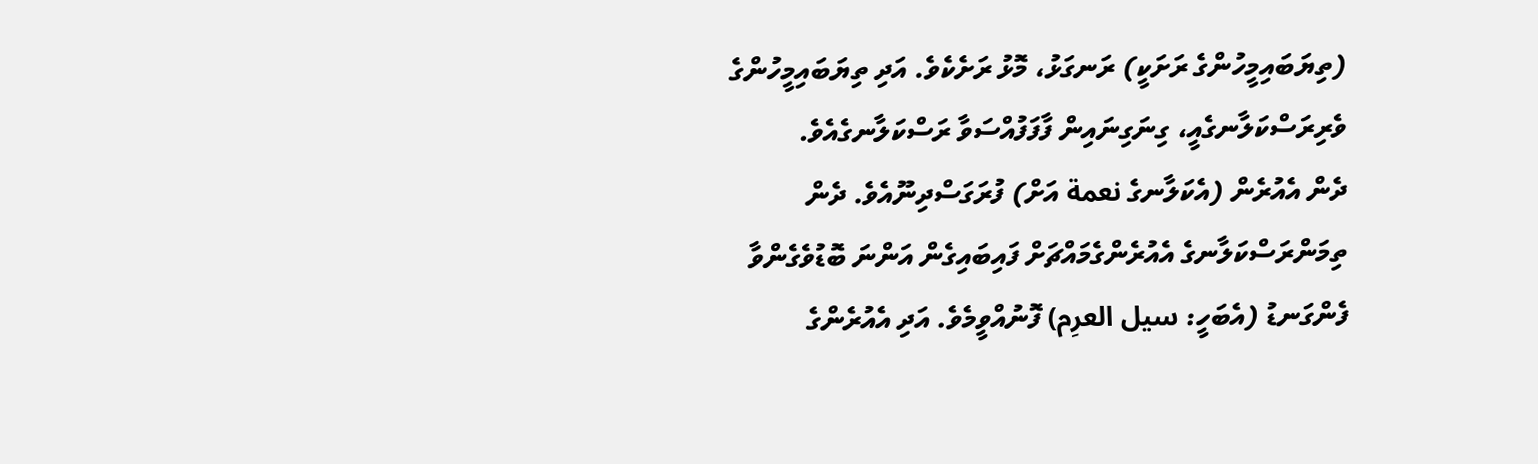(ތިޔަބައިމީހުންގެ ރަށަކީ) ރަނގަޅު، މޮޅު ރަށެކެވެ. އަދި ތިޔަބައިމީހުންގެ ވެރިރަސްކަލާނގެއީ، ގިނަގިނައިން ފާފަފުއްސަވާ ރަސްކަލާނގެއެވެ.
ދެން އެއުރެން (އެކަލާނގެ نعمة އަށް) ފުރަގަސްދިނޫއެވެ. ދެން ތިމަންރަސްކަލާނގެ އެއުރެންގެމައްޗަށް ފައިބައިގެން އަންނަ ބޮޑުވެގެންވާ ފެންގަނޑު (އެބަހީ: سيل العرِم) ފޮނުއްވީމެވެ. އަދި އެއުރެންގެ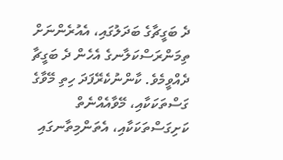ދެ ބަގީޗާގެ ބަދަލުގައި، އެއުރެންނަށް ތިމަންރަސްކަލާނގެ އެހެން ދެ ބަގީޗާ ދެއްވީމެވެ. ކާންނުކެރޭފަދަ ހިތި މޭވާގެ ގަސްތަކަކާއި، މޭވާއެއްނެތް ކަށިގަސްތަކަކާއި، އެތަންމިތާނގައި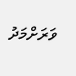ވަރަށްމަދު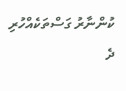ކުންނާރު ގަސްތަކެއްހުރި ދެ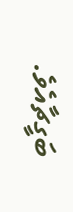ބަގީޗާއެވެ.